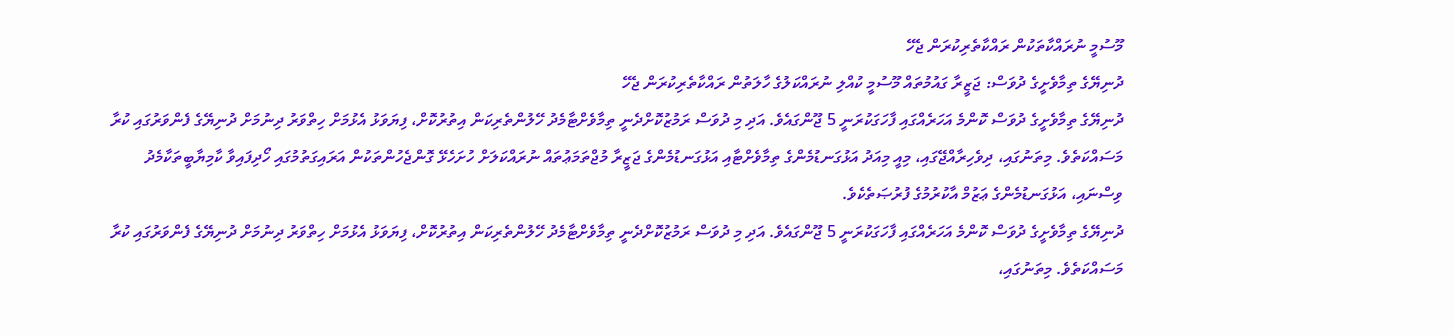މޫސުމީ ނުރައްކާތަކުން ރައްކާތެރިކުރަން ޖެހޭ
ދުނިޔޭގެ ތިމާވެށީގެ ދުވަސް: ޖަޒީރާ ގައުމުތައް މޫސުމީ ކުއްލި ނުރައްކަލުގެ ހާލަތުން ރައްކާތެރިކުރަން ޖެހޭ
ދުނިޔޭގެ ތިމާވެށީގެ ދުވަސް ކޮންމެ އަހަރެއްގައި ފާހަގަކުރަނީ 5 ޖޫންގައެވެ. އަދި މި ދުވަސް ރަމުޒުކޮށްދެނީ ތިމާވެށްޓާމެދު ހޭލުންތެރިކަން އިތުރުކޮށް، ފިޔަވަޅު އެޅުމަށް ހިތްވަރު ދިނުމަށް ދުނިޔޭގެ ފެންވަރުގައި ކުރާ މަސައްކަތެވެ. މިތަނުގައި، ދިވެހިރާއްޖޭގައި، މިއީ މިއަދު އަޅުގަނޑުމެންގެ ތިމާވެށްޓާއި އަޅުގަނޑުމެންގެ ޖަޒީރާ މުޖްތަމަޢުތައް ނުރައްކަލަށް ހުށަހެޅޭ ގޮންޖެހުންތަކުން އަރައިގަތުމުގައި ހޯދިފައިވާ ކާމިޔާބީތަކާމެދު ވިސްނައި، އަޅުގަނޑުމެންގެ ޢަޒުމް އާކުރުމުގެ ފުރުޞަތެކެވެ.
ދުނިޔޭގެ ތިމާވެށީގެ ދުވަސް ކޮންމެ އަހަރެއްގައި ފާހަގަކުރަނީ 5 ޖޫންގައެވެ. އަދި މި ދުވަސް ރަމުޒުކޮށްދެނީ ތިމާވެށްޓާމެދު ހޭލުންތެރިކަން އިތުރުކޮށް، ފިޔަވަޅު އެޅުމަށް ހިތްވަރު ދިނުމަށް ދުނިޔޭގެ ފެންވަރުގައި ކުރާ މަސައްކަތެވެ. މިތަނުގައި،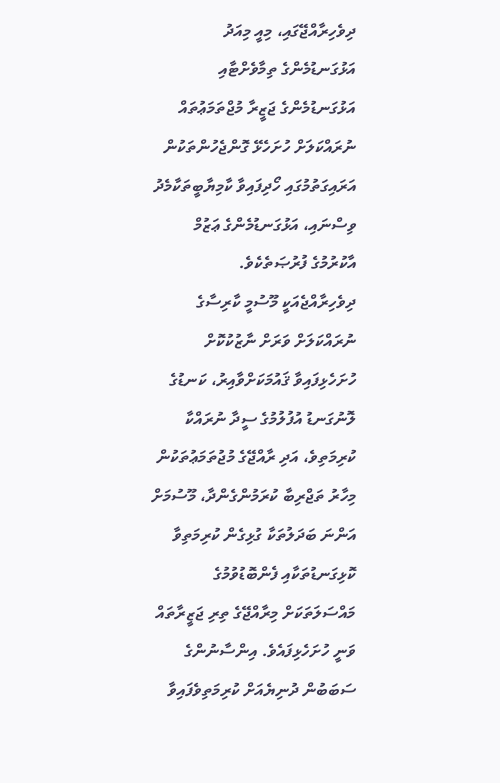ދިވެހިރާއްޖޭގައި، މިއީ މިއަދު އަޅުގަނޑުމެންގެ ތިމާވެށްޓާއި އަޅުގަނޑުމެންގެ ޖަޒީރާ މުޖްތަމަޢުތައް ނުރައްކަލަށް ހުށަހެޅޭ ގޮންޖެހުންތަކުން އަރައިގަތުމުގައި ހޯދިފައިވާ ކާމިޔާބީތަކާމެދު ވިސްނައި، އަޅުގަނޑުމެންގެ ޢަޒުމް އާކުރުމުގެ ފުރުޞަތެކެވެ.
ދިވެހިރާއްޖެއަކީ މޫސުމީ ކާރިސާގެ ނުރައްކަލަށް ވަރަށް ނާޒުކުކޮށް ހުށަހެޅިފައިވާ ޤައުމަކަށްވާއިރު، ކަނޑުގެ ލޮނުގަނޑު އުފުލުމުގެ ސީދާ ނުރައްކާ ކުރިމަތިވެ، އަދި ރާއްޖޭގެ މުޖުތަމަޢުތަކުން މިހާރު ތަޖްރިބާ ކުރަމުންގެންދާ، މޫސުމަށް އަންނަ ބަދަލުތަކާ ގުޅިގެން ކުރިމަތިވާ ކޮޅިގަނޑުތަކާއި ފެންބޮޑުވުމުގެ މައްސަލަތަކަށް މިރާއްޖޭގެ ތިރި ޖަޒީރާތައް ވަނީ ހުށަހެޅިފައެވެ. އިންސާނުންގެ ސަބަބުން ދުނިޔެއަށް ކުރިމަތިވެފައިވާ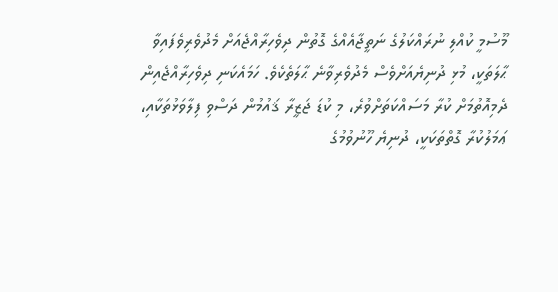މޫސުމީ ކުއްލި ނުރައްކަލުގެ ނަތީޖާއެއްގެ ގޮތުން ދިވެހިރާއްޖެއަށް މެދުވެރިވެފައިވާ ޙާލަތަކީ، މުޅި ދުނިޔެއަށްވެސް މެދުވެރިވާނެ ޙާލަތެކެވެ. ހަމައެކަނި ދިވެހިރާއްޖެއިން ދެމިއޮތުމަށް ކުރާ މަސައްކަތަށްވުރެ، މި ކުޑަ ޖަޒީރާ ޤައުމުން ދަސްވި ފިލާވަޅުތަކާއި، ޢަމަލުކުރާ ގޮތްތަކަކީ، ދުނިޔެ ހޫނުވުމުގެ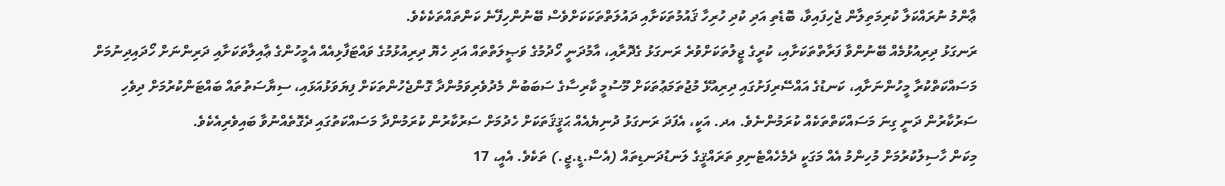ޢާންމު ނުރައްކަލާ ކުރިމަތިލާން ޖެހިފައިވާ، ބޮޑެތި އަދި ކުދި ހުރިހާ ޤައުމުތަކަށާއި ދައުލަތްތަކަކަށްވެސް ބޭނުންހިފޭނެ ކަންތައްތަކެކެވެ.
ރަނގަޅު ދިރިއުޅުމެއް ބޭނުންވާ ފަރާތްތަކަށާއި، ކުރީގެ ޖީލުތަކަށްވުރެ ރަނގަޅު ގެދޮރާއި، އާމުދަނީ ހޯދުމުގެ ވަޞީލަތްތައް އަދި ހެޔޮ ދިރިއުޅުމުގެ ވައްޓަފާޅިއެއް އެމީހުންގެ ޢާއިލާތަކަށާއި ދަރިންނަށް ހޯދައިދިނުމަށް މަސައްކަތްކުރާ މީހުންނަށާއި، ކަނޑުގެ އައްސޭރިފަށުގައި ދިރިއުޅޭ މުޖުތަމަޢުތަކަށް މޫސުމީ ކާރިސާގެ ސަބަބުން މެދުވެރިވަމުންދާ ގޮންޖެހުންތަކަށް ފިޔަވަޅުއަޅައި، ސިޔާސަތުތައް ބައްޓަންކުރުމަށް ދިވެހި ސަރުކާރުން ދަނީ ގިނަ މަސައްކަތްތަކެއް ކުރަމުންނެވެ. އދ. އަކީ، އެފަދަ ރަނގަޅު ދުނިޔެއެއް ޙަޤީޤަތަކަށް ހެދުމަށް ސަރުކާރުން ކުރަމުންދާ މަސައްކަތުގައި ދެގޮތެއްނުވާ ބައިވެރިއެކެވެ.
މިކަން ހާސިލުކުރުމަށް މުހިންމު އެއް މަގަކީ ދެމެހެއްޓެނިވި ތަރައްޤީގެ ލަނޑުދަނޑިތައް (އެސް.ޑީ.ޖީ.) ތަކެވެ. އެއީ، 17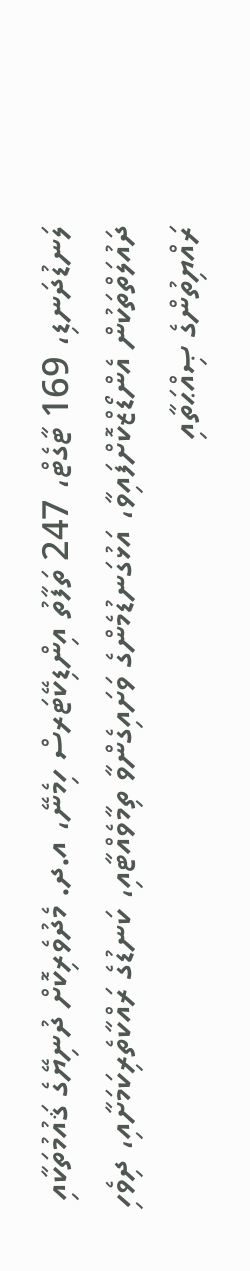ލަނޑުދަނޑި، 169 ޓާގެޓް، 247 ތަފާތު އިންޑިކޭޓަރސް ހިމެނޭ، އ.ދ. މެދުވެރިކޮށް ދުނިޔޭގެ ޤައުމުތަކާއި ދައުލަތްތަކުން އެންޑޯޒްކޮށްފައިވާ، އަޅުގަނޑުމެންގެ ވަށައިގެންވާ ތިމާވެއްޓާއި، ކަނޑުގެ ރައްކާތެރިކަމަށާއި، ދިވެހި ރައްޔިތުންގެ ޞިއްޙަތާއި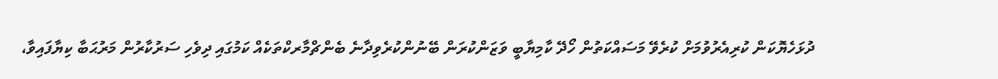ދުޅަހެޔޮކަން ކުރިއެރުވުމަށް ކުރެވޭ މަސައްކަތުން ހޯދޭ ކާމިޔާބީ ވަޒަންކުރަން ބޭނުންކުރެވިދާނެ ބެންޗްމާރކްތަކެއް ކަމުގައި ދިވެހި ސަރުކާރުން މަރުޙަބާ ކިޔާފައިވާ،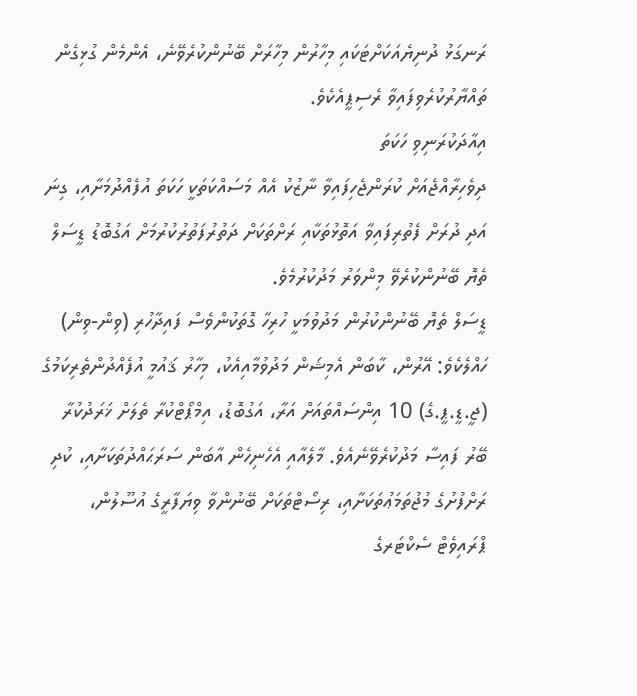ރަނގަޅު ދުނިޔެއަކަށްޓަކައި މިހާރުން މިހާރަށް ބޭނުންކުރެވޭނެ، އެންމެން ގުޅިގެން ތައްޔާރުކުރެވިފައިވާ ރެސިޕީއެކެވެ.
އިއާދަކުރަނިވި ހަކަތަ
ދިވެހިރާއްޖެއަށް ކުރަންޖެހިފައިވާ ނާޒުކު އެއް މަސައްކަތަކީ ހަކަތަ އުފެއްދުމަށާއި، ގިނަ އަދި ދުރަށް ފެތުރިފައިވާ އަތޮޅުތަކާއި ރަށްތަކަށް ދަތުރުފަތުރުކުރުމަށް އަގުބޮޑު ޑީސަލް ތެޔޮ ބޭނުންކުރެވޭ މިންވަރު މަދުކުރުމެވެ.
ޑީސަލް ތެޔޮ ބޭނުންކުރުން މަދުވުމަކީ ހުރިހާ ގޮތަކުންވެސް ފައިދާހުރި (ވިން-ވިން) ހައްލެކެވެ: އޭރުން، ކާބަން އެމިޝަން މަދުވުމާއިއެކު، މިހާރު ޤައުމީ އުފެއްދުންތެރިކަމުގެ (ޖީ.ޑީ.ޕީ.ގެ) 10 އިންސައްތައަށް އަރާ، އަގުބޮޑު، އިމްޕޯޓްކުރާ ތެލަށް ޚަރަދުކުރާ ބޭރު ފައިސާ މަދުކުރެވޭނެއެވެ. މާލެއާއި އެހެނިހެން އާބަން ސަރަޙައްދުތަކަށާއި، ކުދި ރަށްފުށުގެ މުޖުތަމަޢުތަކަށާއި، ރިސޯޓްތަކަށް ބޭނުންވާ ވިޔަފާރީގެ އުސޫލުން، ޕްރައިވެޓް ސެކްޓަރގެ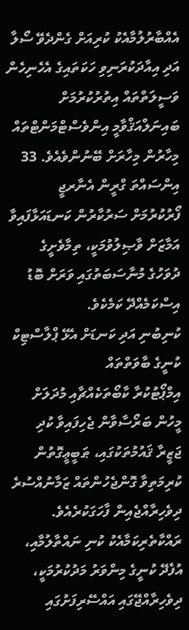އެއްބާރުލުމާއެކު ކުރިއަށް ގެންދެވޭ ސޯލާ އަދި އިއާދަކުރަނިވި ހަކަތައިގެ އެހެނިހެން ވަސީލަތްތައް އިތުރުކުރުމަށް ބައިނަލްއަޤްވާމީ އިންވެސްޓްމަންޓްތައް މިހާރުން މިހާރަށް ބޭނުންވެއެވެ. 33 އިންސައްތަ ގްރީން އެނާރޖީ ފޯރުކުރުމަށް ސަރުކާރުން ކަނޑައަޅާފައިވާ އަމާޒަށް ވާޞިލުވުމަކީ، ތިމާވެށީގެ ދުވަހުގެ މުނާސަބަތުގައި ވަރަށް ބޮޑު އިސްކަމެއްދޭ ކަމެކެވެ.
ކުނިބުނި އަދި ކަނޑަށް އެޅޭ ޕްލާސްޓިކް ކުނީގެ ބާވަތްތައް
އިމްޕޯޓުކުރާ ކާބޯތަކެއްޗާއި މުދަލަށް މީހުން ބަރޯސާވާން ޖެހިފައިވާ ކުދި ޖަޒީރާ ޤައުމުތަކުގައި، ޠަބީޢީގޮތުން ކުރިމަތިވާ ގޮންޖެހުންތައް ޒަމާނުއްސުރެ ދިވެހިރާއްޖެއިން ފާހަގަކުރެއެވެ.
ރައްކާތެރިކަމާއެކު ކުނި ނައްތާލުމާއި، އުފެދޭ ކުނީގެ މިންވަރު މަދުކުރުމަކީ، ދިވެހިރާއްޖޭގައި އައްސޭރިފަށުގައި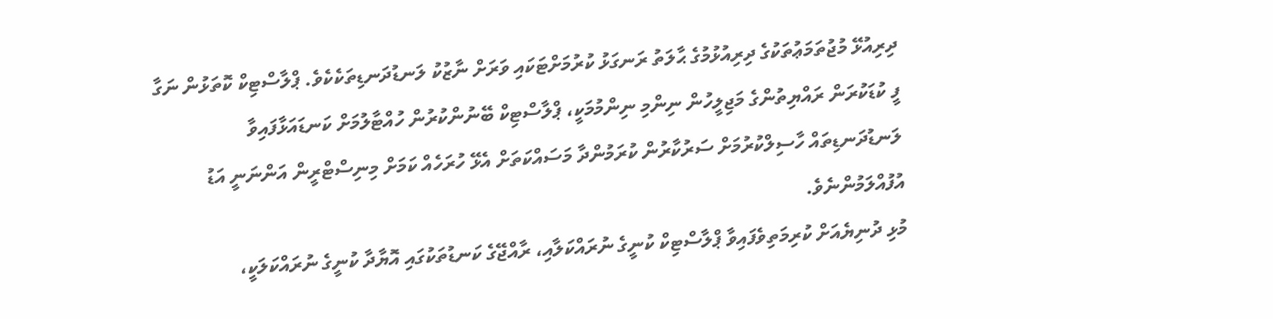ދިރިއުޅޭ މުޖުތަމަޢުތަކުގެ ދިރިއުޅުމުގެ ޙާލަތު ރަނގަޅު ކުރުމަށްޓަކައި ވަރަށް ނާޒުކު ލަނޑުދަނޑިތަކެކެވެ. ޕްލާސްޓިކް ކޮތަޅުން ނަގާ ފީ ކުޑަކުރަން ރައްޔިތުންގެ މަޖިލީހުން ނިންމި ނިންމުމަކީ، ޕްލާސްޓިކް ބޭނުންކުރުން ހުއްޓާލުމަށް ކަނޑައަޅާފައިވާ ލަނޑުދަނޑިތައް ހާސިލްކުރުމަށް ސަރުކާރުން ކުރަމުންދާ މަސައްކަތަށް އެޅޭ ހުރަހެއް ކަމަށް މިނިސްޓްރީން އަންނަނީ އަޑު އުފުއްލަމުންނެވެ.
މުޅި ދުނިޔެއަށް ކުރިމަތިވެފައިވާ ޕްލާސްޓިކް ކުނީގެ ނުރައްކަލާއި، ރާއްޖޭގެ ކަނޑުތަކުގައި އޮޔާދާ ކުނީގެ ނުރައްކަލަކީ،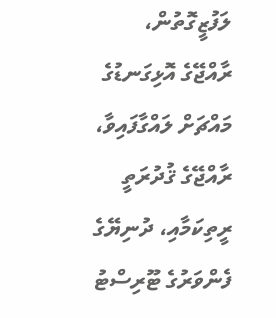ލަފުޒީގޮތުން، ރާއްޖޭގެ އޮޅިގަނޑުގެ މައްޗަށް ލައްގާފައިވާ، ރާއްޖޭގެ ޤުދުރަތީ ރީތިކަމާއި، ދުނިޔޭގެ ފެންވަރުގެ ޓޫރިސްޓު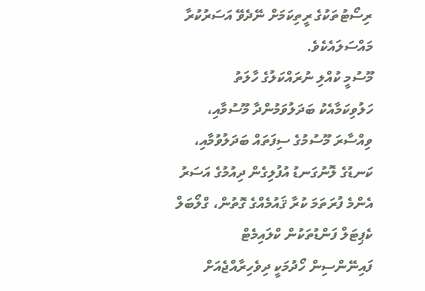ރިސޯޓުތަކުގެ ރީތިކަމަށް ނޭދެވޭ އަސަރުކުރާ މައްސަލައެކެވެ.
މޫސުމީ ކުއްލި ނުރައްކަލުގެ ހާލަތު
ހަލުވިކަމާއެކު ބަދަލުވަމުންދާ މޫސުމާއި، ވިއްސާރަ މޫސުމުގެ ސިފަތައް ބަދަލުވުމާއި، ކަނޑުގެ ލޮނުގަނޑު އުފުލިގެން ދިއުމުގެ އަސަރު އެންމެ ފުރަތަމަ ކުރާ ޤައުމެއްގެ ގޮތުން، ގްލޯބަލް ކެޕިޓަލް ފަންޑުތަކުން ކްލައިމެޓް ފައިނޭންސިން ހޯދުމަކީ ދިވެހިރާއްޖެއަށް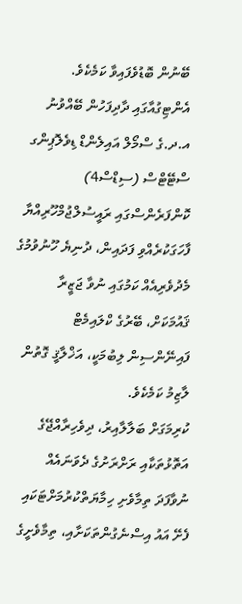ބޭނުން ބޮޑުވެފައިވާ ކަމެކެވެ. އެންޓިގުއާގައި ދާދިފަހުން ބޭއްވުނު އ.ދ.ގެ ސްމޯލް އައިލެންޑް ޑިވެލޮޕިންގ ސްޓޭޓްސް (ސިޑްސް4) ކޮންފަރެންސްގައި ރައީސުލްޖުމްހޫރިއްޔާ ފާހަގަކުރެއްވި ފަދައިން، ދުނިޔެ ހޫނުވުމުގެ މެދުވެރިއެއް ކަމުގައި ނުވާ ޖަޒީރާ ޤައުމަކަށް، ބޭރުގެ ކްލައިމެޓް ފައިނޭންސިން ލިބުމަކީ، އަޚްލާޤީ ގޮތުން ލާޒިމު ކަމެކެވެ.
ކުރިމަގަށް ބަލާލާއިރު، ދިވެހިރާއްޖޭގެ އަތޮޅުތަކާއި ރަށްރަށުގެ ދެވަނައެއް ނުވާފަދަ ތިމާވެށި ހިމާޔަތްކުރުމަށްޓަކައި ފެށޭ އައު އިސްނެގުންތަކަށާއި، ތިމާވެށީގެ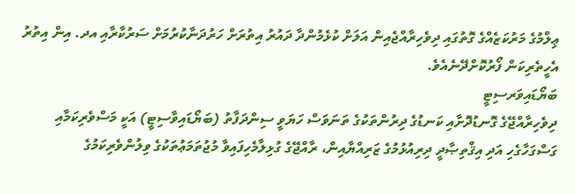ޢިލްމުގެ މަރުކަޒެއްގެ ގޮތުގައި ދިވެހިރާއްޖެއިން އަލަށް ކުޅެމުންދާ ދައުރު އިތުރަށް ހަރުދަނާކުރުމަށް ސަރުކާރާއި އދ. އިން އިތުރު އެހީތެރިކަން ފޯރުކޮށްދޭނެއެވެ.
ބަޔޯޑައިވަރސިޓީ
ދިވެހިރާއްޖޭގެ ގޮނޑުދޮށާއި ކަނޑުގެ ދިރުންތަކުގެ ތަނަވަސް ހަޔަވީ ސިންދަފާތު (ބަޔޯޑައިވާސިޓީ) އަކީ މަސްވެރިކަމާއި ގަސްގަހާގެހި އަދި އިޤްތިޞާދީ ދިރިއުޅުމުގެ ޒަރިއްޔާއިން، ރާއްޖޭގެ ގުޅިލާމެހިފައިވާ މުޖުތަމަޢުތަކުގެ ވިލުންވެރިކަމުގެ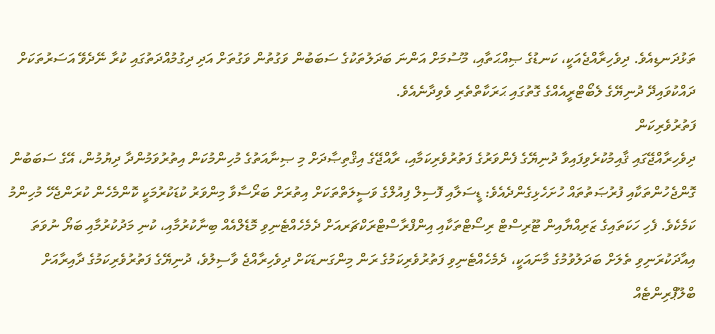ތަޅުދަނޑިއެވެ. ދިވެހިރާއްޖެއަކީ، ކަނޑުގެ ޞިއްޙަތާއި، މޫސުމަށް އަންނަ ބަދަލުތަކުގެ ސަބަބުން ވަގުތުން ވަގުތަށް އަދި ދިގުމުއްދަތުގައި ކުރާ ނޭދެވޭ އަސަރުތަކަށް ދައްކުވައިދޭ ދުނިޔޭގެ ލެބޯޓްރީއެއްގެ ގޮތުގައި ޙަރަކާތްތެރި ވެވިދާނެއެވެ.
ފަތުރުވެރިކަން
ދިވެހިރާއްޖޭގައި ޤާއިމުކުރެވިފައިވާ ދުނިޔޭގެ ފެންވަރުގެ ފަތުރުވެރިކަމާއި، ރާއްޖޭގެ އިޤްތިޞާދަށް މި ޞިނާއަތުގެ މުހިންމުކަން އިތުރުވަމުންދާ ދިޔުމުން، އޭގެ ސަބަބުން ގޮންޖެހުންތަކާއި ފުރުޞަތުތައް ހުށަހެޅިގެންދެއެވެ: ޑީސަލާއި ފޮސިލް ފިއުލްގެ ވަސީލަތްތަކަށް އިތުރަށް ބަރޯސާވާ މިންވަރު ކުޑަކުރުމަކީ ކޮންމެހެން ކުރަންޖެހޭ މުހިންމު ކަމެކެވެ. ފެހި ހަކަތައިގެ ޒަރިއްޔާއިން ޓޫރިސްޓް ރިސޯޓްތަކާއި އިންފްރާސްޓްރަކްޗަރއަށް ދެމެހެއްޓެނިވި މޮޑެލްއެއް ބިނާކުރުމާއި، ކުނި މަދުކުރުމާއި ބަޔޯ ނުވަތަ އިއާދަކުރަނިވި ތެލަށް ބަދަލުވުމުގެ މާނައަކީ، ދެމެހެއްޓެނިވި ފަތުރުވެރިކަމުގެ ރަން މިންގަނޑަކަށް ދިވެހިރާއްޖެ ވާސިލުވެ، ދުނިޔޭގެ ފަތުރުވެރިކަމުގެ ދާއިރާއަށް ބްލޫޕްރިންޓެއް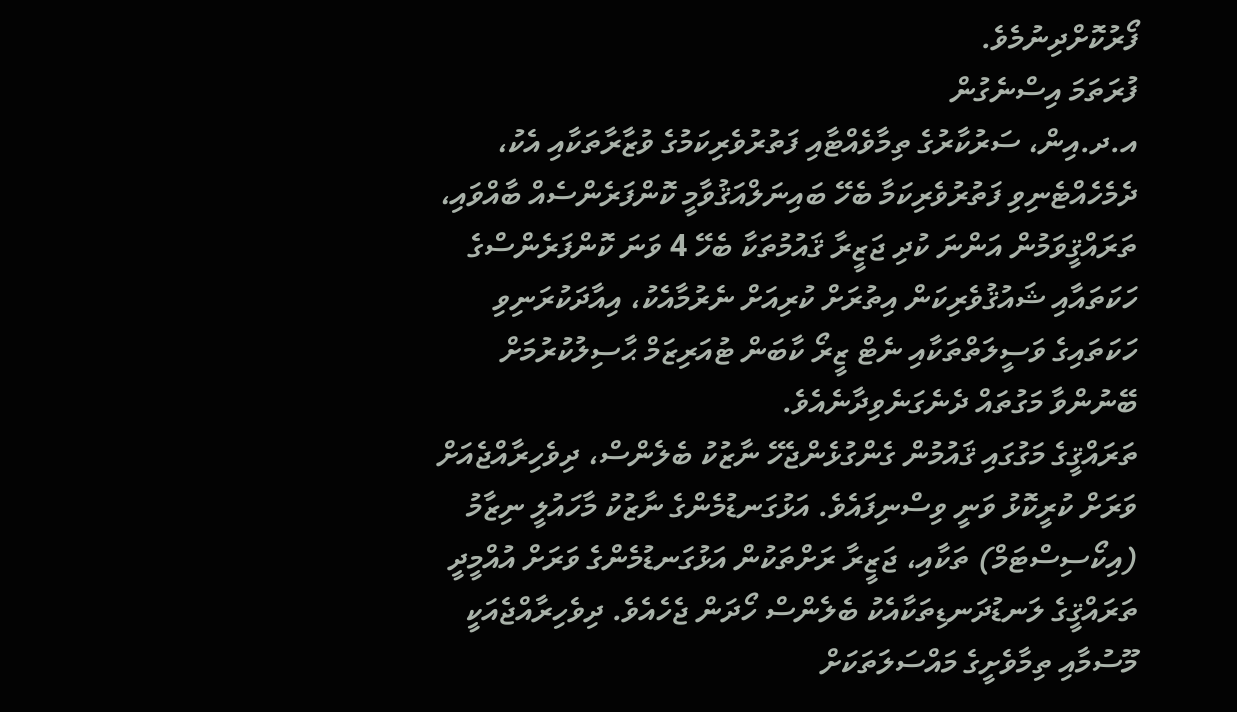ފޯރުކޮށްދިނުމެވެ.
ފުރަތަމަ އިސްނެގުން
އ.ދ.އިން، ސަރުކާރުގެ ތިމާވެއްޓާއި ފަތުރުވެރިކަމުގެ ވުޒާރާތަކާއި އެކު، ދެމެހެއްޓެނިވި ފަތުރުވެރިކަމާ ބެހޭ ބައިނަލްއަޤުވާމީ ކޮންފަރެންސެއް ބާއްވައި، ތަރައްޤީވަމުން އަންނަ ކުދި ޖަޒީރާ ޤައުމުތަކާ ބެހޭ 4 ވަނަ ކޮންފަރެންސްގެ ހަކަތައާއި ޝައުޤުވެރިކަން އިތުރަށް ކުރިއަށް ނެރުމާއެކު، އިއާދަކުރަނިވި ހަކަތައިގެ ވަސީލަތްތަކާއި ނެޓް ޒީރޯ ކާބަން ޓުއަރިޒަމް ޙާސިލުކުރުމަށް ބޭނުންވާ މަގުތައް ދެނެގަނެވިދާނެއެވެ.
ތަރައްޤީގެ މަގުގައި ޤައުމުން ގެންގުޅެންޖެހޭ ނާޒުކު ބެލެންސް، ދިވެހިރާއްޖެއަށް ވަރަށް ކުރީކޮޅު ވަނީ ވިސްނިފައެވެ. އަޅުގަނޑުމެންގެ ނާޒުކު މާހައުލީ ނިޒާމު (އިކޯސިސްޓަމް) ތަކާއި، ޖަޒީރާ ރަށްތަކުން އަޅުގަނޑުމެންގެ ވަރަށް އުއްމީދީ ތަރައްޤީގެ ލަނޑުދަނޑިތަކާއެކު ބެލެންސް ހޯދަން ޖެހެއެވެ. ދިވެހިރާއްޖެއަކީ މޫސުމާއި ތިމާވެށީގެ މައްސަލަތަކަށް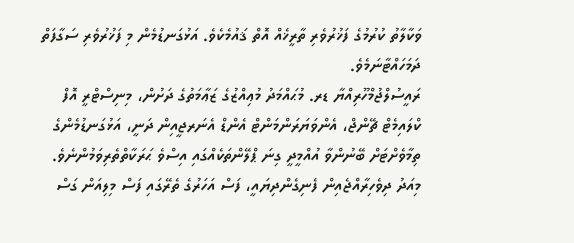ވަކާލާތު ކުރުމުގެ ފަޚުރުވެރި ތާރީޚެއް އޮތް ޤައުމެކެވެ. އަޅުގަނޑުމެން މި ފަޚުރުވެރި ސަގާފަތް ދަމަހައްޓާނަމެވެ.
ރައީސުލްޖުމްހޫރިއްޔާ ޑރ. މުޙައްމަދު މުޢިއްޒުގެ ޒަޢާމަތުގެ ދަށުން، މިނިސްޓްރީ އޮފް ކްލައިމެޓް ޗޭންޖް، އެންވަޔަރަންމަންޓް އެންޑް އެނަރޖީއިން ދަނީ، އަޅުގަނޑުމެންގެ ތިމާވެށްޓަށް ބޭނުންވާ އުއްމީދީ ގިނަ ޕްލޭންތަކެއްގައި އިސްވެ ޙަރަކާތްތެރިވަމުންނެވެ. މިއަދު ދިވެހިރާއްޖެއިން ފެނިގެންދިޔައީ، ފަސް އަހަރުގެ ތެރޭގައި ފަސް މިލިއަން ގަސް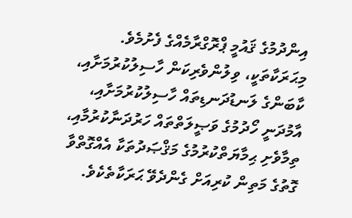އިންދުމުގެ ޤައުމީ ޕްރޮގްރާމެއްގެ ފެށުމެވެ. މިޙަރަކާތަކީ، ވިލުންވެރިކަން ހާސިލުކުރުމަށާއި، ކާބަންގެ ލަނޑުދަނޑިތައް ހާސިލުކުރުމަށާއި، އާމުދަނީ ހޯދުމުގެ ވަޞީލަތްތައް ހަރުދަނާކުރުމާއި، ތިމާވެށި ޙިމާޔަތްކުރުމުގެ މަޤްޞަދުތަކާ އެއްގޮތްވާ ގޮތުގެ މަތިން ކުރިއަށް ގެންދެވޭ ޙަރަކާތެކެވެ.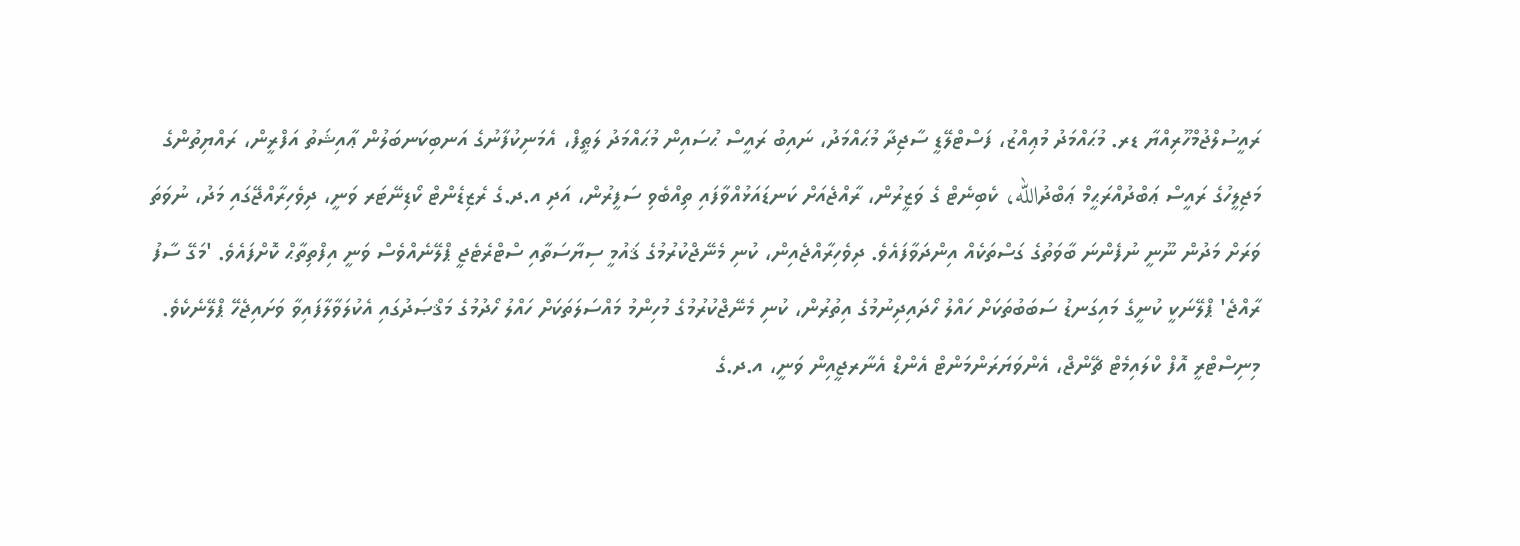ރައީސުލްޖުމްހޫރިއްޔާ ޑރ. މުޙައްމަދު މުޢިއްޒު، ފަސްޓްލޭޑީ ސާޖިދާ މުޙައްމަދު، ނައިބު ރައީސް ޙުސައިން މުޙައްމަދު ލަޠީފް، އެމަނިކުފާނުގެ އަނބިކަނބަލުން ޢާއިޝަތު އަފްރީން، ރައްޔިތުންގެ މަޖިލީހުގެ ރައީސް ޢަބްދުއްރަޙީމް ޢަބްދުالله، ކެބިނެޓް ގެ ވަޒީރުން، ރާއްޖެއަށް ކަނޑައަޅުއްވާފައި ތިއްބެވި ސަފީރުން، އަދި އ.ދ.ގެ ރެޒިޑެންޓް ކޯޑިނޭޓަރ ވަނީ، ދިވެހިރާއްޖޭގައި މަދު، ނުވަތަ ވަރަށް މަދުން ނޫނީ ނުފެންނަ ބާވަތުގެ ގަސްތަކެއް އިންދަވާފައެވެ. ދިވެހިރާއްޖެއިން، ކުނި މެނޭޖްކުރުމުގެ ޤައުމީ ސިޔާސަތާއި ސްޓްރެޓެޖީ ޕްލޭނެއްވެސް ވަނީ އިފްތިތާޙް ކޮށްފައެވެ. 'މަގޭ ސާފު ރާއްޖެ' ޕްލޭނަކީ ކުނީގެ މައިގަނޑު ސަބަބުތަކަށް ހައްލު ހޯދައިދިނުމުގެ އިތުރުން، ކުނި މެނޭޖްކުރުމުގެ މުހިންމު މައްސަލަތަކަށް ހައްލު ހޯދުމުގެ މަޤްޞަދުގައި އެކުލަވާލާފައިވާ ވަށައިޖެހޭ ޕްލޭނެކެވެ.
މިނިސްޓްރީ އޮފް ކްލައިމެޓް ޗޭންޖް، އެންވަޔަރަންމަންޓް އެންޑް އެނާރޖީއިން ވަނީ، އ.ދ.ގެ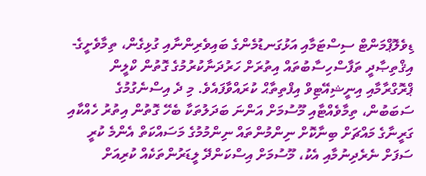ޑިވެލޮޕްމަންޓް ސިސްޓަމާއި އަޅުގަނޑުމެންގެ ބައިވެރިންނާއި ގުޅިގެން، ތިމާވެށީގެ-އިޤްތިޞާދީ ތަފާސްހިސާބުތައް އިތުރަށް ހަރުދަނާކުރުމުގެ ގޮތުން ކްލީން ޕްރޮގްރާމާއި އިނީޝިއޭޓިވް އިފްތިތާޙް ކުރައްވާފައެވެ. މި ދެ އިސްނެގުމުގެ ސަބަބުން، ތިމާވެއްޓާއި މޫސުމަށް އަންނަ ބަދަލުތަކާ ބެހޭ ގޮތުން އިތުރު ހެއްކާއި ގަރީނާގެ މައްޗަށް ބިނާކޮށް ނިންމުންތައް ނިންމުމުގެ މަސައްކަތް އެންމެ ކުރީ ސަފަށް ނެރެދިނުމާއި އެކު، މޫސުމަށް އިސްކަންދޭ ލީޑަރުންތަކެއް ކުރިއަށް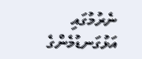ނެރުމުގައި އަޅުގަނޑުމެންގެ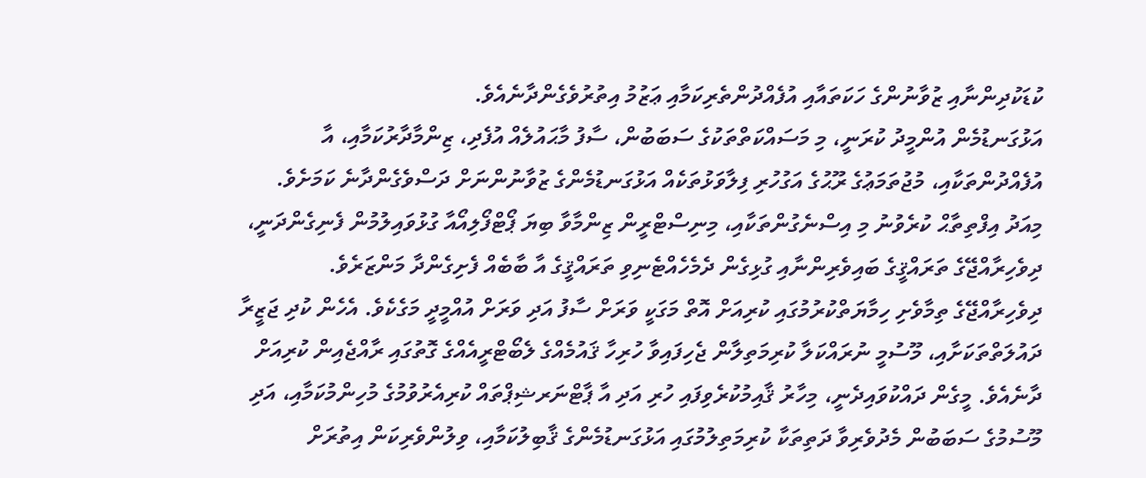ކުޑަކުދިންނާއި ޒުވާނުންގެ ހަކަތައާއި އުފެއްދުންތެރިކަމާއި ޢަޒުމު އިތުރުވެގެންދާނެއެވެ.
އަޅުގަނޑުމެން އުންމީދު ކުރަނީ، މި މަސައްކަތްތަކުގެ ސަބަބުން، ސާފު މާޙައުލެއް އުފެދި، ޒިންމާދާރުކަމާއި، އާ އުފެއްދުންތަކާއި، މުޖުތަމަޢުގެ ރޫޙުގެ އަގުހުރި ފިލާވަޅުތަކެއް އަޅުގަނޑުމެންގެ ޒުވާނުންނަށް ދަސްވެގެންދާނެ ކަމަށެވެ.
މިއަދު އިފްތިތާޙް ކުރެވުނު މި އިސްނެގުންތަކާއި، މިނިސްޓްރީން ޒިންމާވާ ބިޔަ ޕޯޓްފޯލިއޯއާ ގުޅުވައިލުމުން ފެނިގެންދަނީ، ދިވެހިރާއްޖޭގެ ތަރައްޤީގެ ބައިވެރިންނާއި ގުޅިގެން ދެމެހެއްޓެނިވި ތަރައްޤީގެ އާ ބާބެއް ފެށިގެންދާ މަންޒަރެވެ.
ދިވެހިރާއްޖޭގެ ތިމާވެށި ހިމާޔަތްކުރުމުގައި ކުރިއަށް އޮތް މަގަކީ ވަރަށް ސާފު އަދި ވަރަށް އުއްމީދީ މަގެކެވެ. އެހެން ކުދި ޖަޒީރާ ދައުލަތްތަކަށާއި، މޫސުމީ ނުރައްކަލާ ކުރިމަތިލާން ޖެހިފައިވާ ހުރިހާ ޤައުމެއްގެ ލެބޯޓްރީއެއްގެ ގޮތުގައި ރާއްޖެއިން ކުރިއަށް ދާނެއެވެ. މީގެން ދައްކުވައިދެނީ، މިހާރު ޤާއިމުކުރެވިފައި ހުރި އަދި އާ ޕާޓްނަރޝިޕްތައް ކުރިއެރުވުމުގެ މުހިންމުކަމާއި، އަދި މޫސުމުގެ ސަބަބުން މެދުވެރިވާ ދަތިތަކާ ކުރިމަތިލުމުގައި އަޅުގަނޑުމެންގެ ޤާބިލުކަމާއި، ވިލުންވެރިކަން އިތުރަށް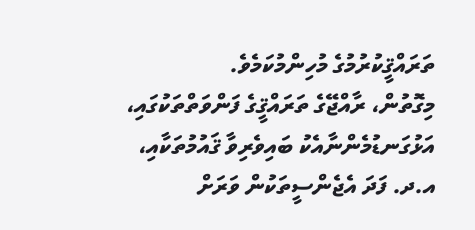ތަރައްޤީކުރުމުގެ މުހިންމުކަމެވެ.
މިގޮތުން، ރާއްޖޭގެ ތަރައްޤީގެ ފަންވަތްތަކުގައި، އަޅުގަނޑުމެންނާއެކު ބައިވެރިވާ ޤައުމުތަކާއި، އ.ދ. ފަދަ އެޖެންސީތަކުން ވަރަށް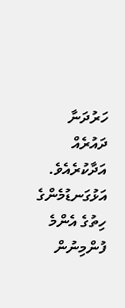ހަރުދަނާ ދައުރެއް އަދާކުރެއެވެ. އަޅުގަނޑުމެންގެ ހިތުގެ އެންމެ ފުންމިނުން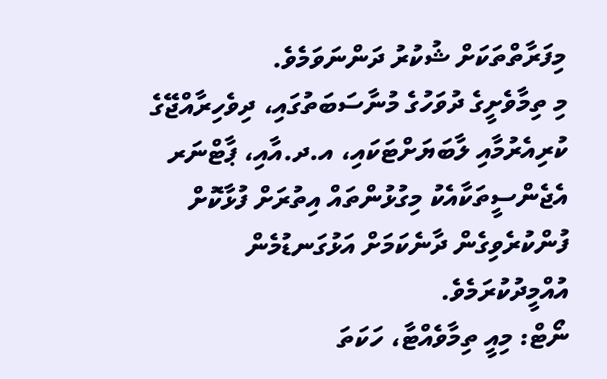މިފަރާތްތަކަށް ޝުކުރު ދަންނަވަމެވެ.
މި ތިމާވެށީގެ ދުވަހުގެ މުނާސަބަތުގައި، ދިވެހިރާއްޖޭގެ ކުރިއެރުމާއި ލާބަޔަށްޓަކައި، އ.ދ.އާއި، ޕާޓްނަރ އެޖެންސީތަކާއެކު މިގުޅުންތައް އިތުރަށް ފުޅާކޮށް ފުންކުރެވިގެން ދާނެކަމަށް އަޅުގަނޑުމެން އުއްމީދުކުރަމެވެ.
ނޯޓް: މިއީ ތިމާވެއްޓާ، ހަކަތަ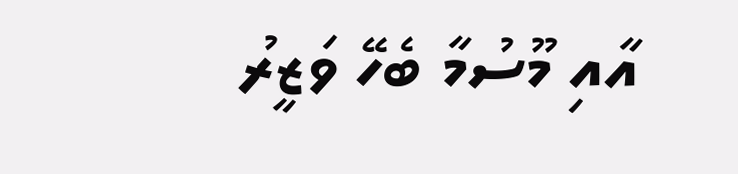އާއި މޫސުމާ ބެހޭ ވަޒީރު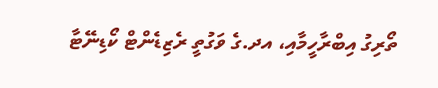ތޯރިގު އިބްރާހީމާއި، އދ.ގެ ވަގުތީ ރެޒިޑެންޓް ކޯޑިނޭޓާ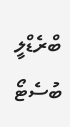ބްރެޑްލީ ބުސެޓޯ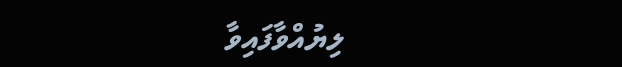ލިޔުއްވާފައިވާ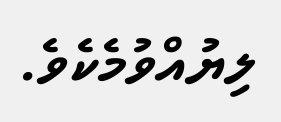ލިޔުއްވުމެކެވެ.